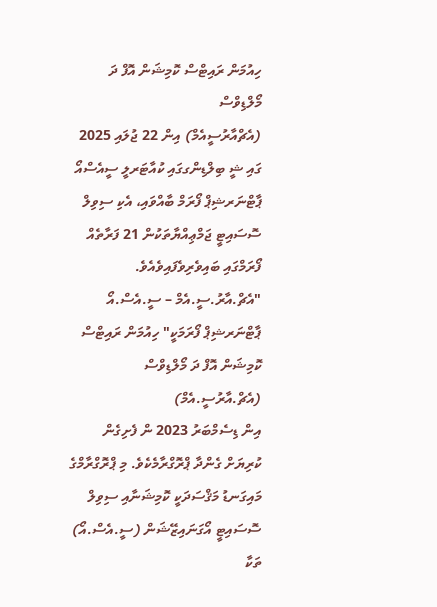ހިއުމަން ރައިޓްސް ކޮމިޝަން އޮފް ދަ މޯލްޑިވްސް
(އެޗްއާރުސީއެމް) އިން 22 ޖުލައި 2025 ގައި ޝީ ބިލްޑިންގގައި ކުއާޓަރލީ ސީއެސްއޯ
ޕާޓްނަރޝިޕް ފޯރަމް ބާއްވައި، އެކި ސިވިލް ސޮސައިޓީ ޖަމްޢިއްޔާތަކުން 21 ފަރާތެއް ފޯރަމްގައި ބައިވެރިވެފައިވެއެވެ.
"އެޗް.އާރު.ސީ.އެމް – ސީ.އެސް.އޯ
ޕާޓްނަރޝިޕް ފޯރަމަކީ" ހިއުމަން ރައިޓްސް ކޮމިޝަން އޮފް ދަ މޯލްޑިވްސް (އެޗް.އާރުސީ.އެމް)
އިން ޑިސެމްބަރު 2023 ން ފެށިގެން ކުރިޔަށް ގެންދާ ޕްރޮގްރާމެކެވެ. މި ޕްރޮގްރާމްގެ
މައިގަނޑު މަޤްސަދަކީ ކޮމިޝަނާއި ސިވިލް ސޮސައިޓީ އޯގަނައިޒޭޝަން (ސީ.އެސް.އޯ) ތަކާ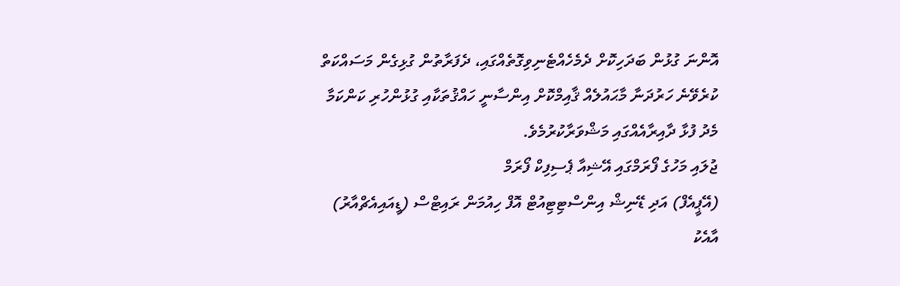އޮންނަ ގުޅުން ބަދަހިކޮށް ދެމެހެއްޓެނިވިގޮތެއްގައި، ދެފަރާތުން ގުޅިގެން މަސައްކަތް
ކުރެވޭނެ ހަރުދަނާ މާޙައުލެއް ޤާއިމްކޮށް އިންސާނީ ހައްޤުތަކާއި ގުޅުންހުރި ކަންކަމާ
މެދު ފުޅާ ދާއިރާއެއްގައި މަޝްވަރާކުރުމެވެ.
ޖުލައި މަހުގެ ފޯރަމްގައި އޭޝިއާ ޕެސިފިކް ފޯރަމް
(އޭޕީއެފް) އަދި ޑޭނިޝް އިންސްޓިޓިއުޓް އޮފް ހިއުމަން ރައިޓްސް (ޑީއައިއެޗްއާރު)
އާއެކު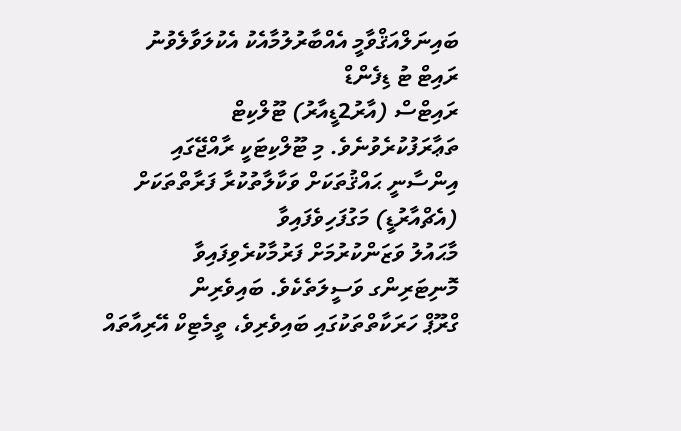ބައިނަލްއަޤްވާމީ އެއްބާރުލުމާއެކު އެކުލަވާލެވުނު ރައިޓް ޓު ޑިފެންޑް
ރައިޓްސް (އާރު2ޑީއާރު) ޓޫލްކިޓް ތަޢާރަފުކުރެވުނެވެ. މި ޓޫލްކިޓަކީ ރާއްޖޭގައި
އިންސާނީ ޙައްޤުތަކަށް ވަކާލާތުކުރާ ފަރާތްތަކަށް (އެޗްއާރުޑީ) މަގުފަހިވެފައިވާ
މާޙައުލު ވަޒަންކުރުމަށް ފަރުމާކުރެވިފައިވާ މޮނިޓަރިންގ ވަސީލަތެކެވެ. ބައިވެރިން
ގްރޫޕް ހަރަކާތްތަކުގައި ބައިވެރިވެ، ތީމެޓިކް އޭރިއާތައް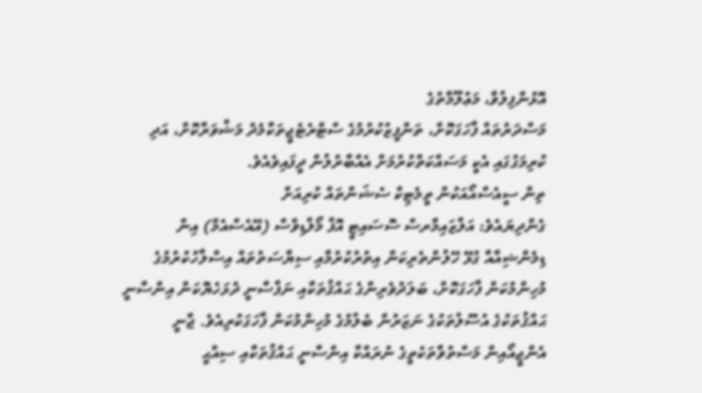އޮޅުންފިލުވާ، މަޢުލޫމާތުގެ
މަސްދަރުތައް ފާހަގަކޮށް، ތަންފީޒުކުރުމުގެ ސްޓްރެޓެޖީތަކާމެދު މަޝްވަރާކޮށް، އަދި
ކުރިމަގުގައި އެކީ މަސައްކަތްކުރުމަށް އެއްބާރުލުން ދީފައިވެއެވެ.
ތިން ސީއެސްއޯއަކުން ތީމެޓިކް ސެޝަންތައް ކުރިއަށް
ގެންދިޔައެވެ: އަލްޒައިމާރސް ސޮސައިޓީ އޮފް މޯލްޑިވްސް (އޭއެސްއެމް) އިން
ޑިމެންޝިއާއާ ގުޅޭ ހޭލުންތެރިކަން އިތުރުކުރުމާއި ސިޔާސަތުތައް އިސްލާހުކުރުމުގެ
މުހިންމުކަން ފާހަގަކޮށް، ބަލަދުވެރިންގެ ޙައްޤުތަކާއި ނަފްސާނީ ދުޅަހެޔޮކަން އިންސާނީ
ޙައްޤުތަކުގެ އުސޫލުތަކުގެ ނަޒަރުން ބެލުމުގެ މުހިންމުކަން ފާހަގަކުރިއެވެ. ޖާނީ
އެންޖީއޯއިން މަސްތުވާތަކެތީގެ ނުރައްކާ އިންސާނީ ޙައްޤުތަކާއި ސިއްޙީ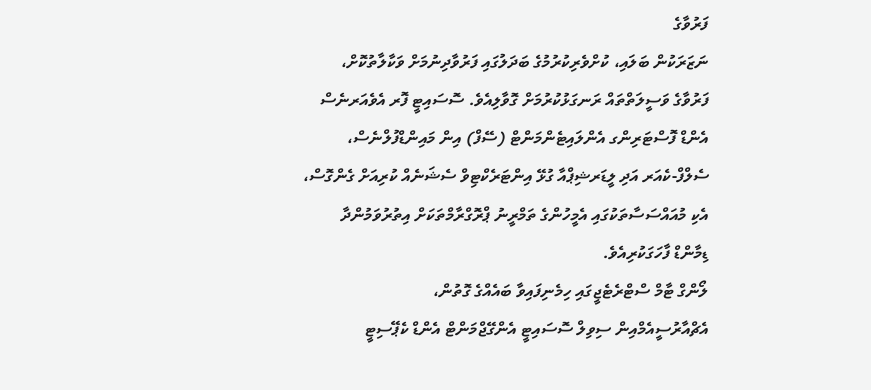ފަރުވާގެ
ނަޒަރަކުން ބަލައި، ކުށްވެރިކުރުމުގެ ބަދަލުގައި ފަރުވާދިނުމަށް ވަކާލާތުކޮށް،
ފަރުވާގެ ވަސީލަތްތައް ރަނގަޅުކުރުމަށް ގޮވާލިއެވެ. ސޮސައިޓީ ފޮރ އެވެއަރނެސް
އެންޑް ފޮސްޓަރިންގ އެންލައިޓެންމަންޓް (ސޭފް) އިން މައިންޑްފުލްނެސް،
ސެލްފް-ކެއަރ އަދި ލީޑަރޝިޕްއާ ގުޅޭ އިންޓަރެކްޓިވް ސެޝަނެއް ކުރިއަށް ގެންގޮސް،
އެކި މުއައްސަސާތަކުގައި އެމީހުންގެ ތަމްރީނު ޕްރޮގްރާމްތަކަށް އިތުރުވަމުންދާ
ޑިމާންޑް ފާހަގަކުރިއެވެ.
ލޯންގް ޓާމް ސްޓްރެޓެޖީގައި ހިމެނިފައިވާ ބައެއްގެ ގޮތުން،
އެޗްއާރުސީއެމްއިން ސިވިލް ސޮސައިޓީ އެންގޭޖްމަންޓް އެންޑް ކެޕޭސިޓީ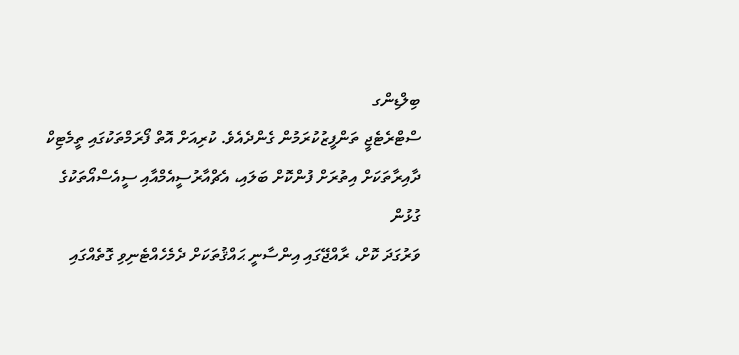ބިލްޑިންގ
ސްޓްރެޓެޖީ ތަންފީޒުކުރަމުން ގެންދެއެވެ. ކުރިއަށް އޮތް ފޯރަމްތަކުގައި ތީމެޓިކް
ދާއިރާތަކަށް އިތުރަށް ފުންކޮށް ބަލައި، އެޗްއާރުސީއެމްއާއި ސީއެސްއޯތަކުގެ ގުޅުން
ވަރުގަދަ ކޮށް، ރާއްޖޭގައި އިންސާނީ ޙައްޤުތަކަށް ދެމެހެއްޓެނިވި ގޮތެއްގައި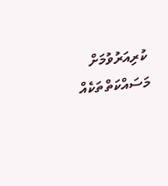ކުރިއަރުވުމަށް
މަސައްކަތްތަކެއް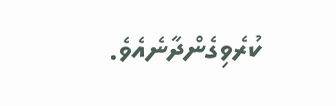ކުރެވިގެންދާނެއެވެ.